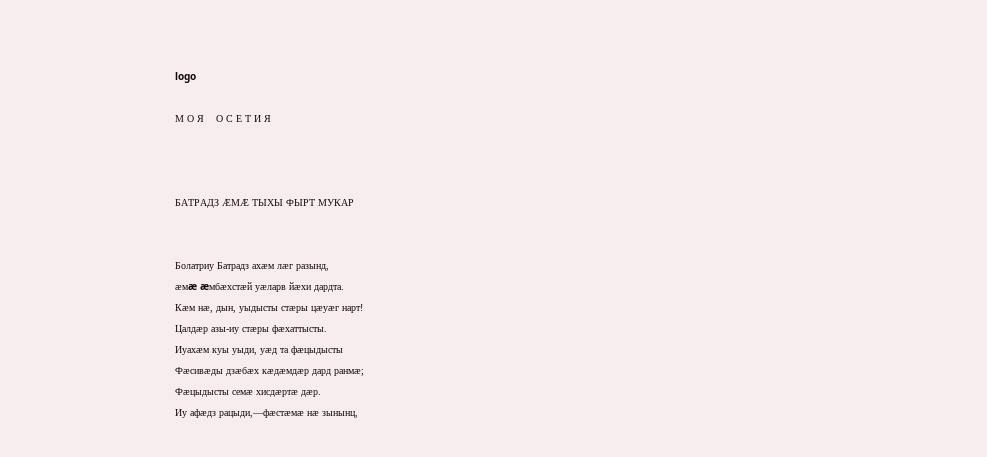logo

М О Я    О С Е Т И Я



БАТРАДЗ ÆМÆ ТЫХЫ ФЫРТ МУКАР


Болатриу Батрадз ахæм лæг разынд,
æмæ æмбæхстæй уæларв йæхи дардта.
Кæм нæ, дын, уыдысты стæры цæуæг нарт!
Цалдæр азы-иу стæры фæхаттысты.
Иуахæм куы уыди, уæд та фæцыдысты
Фæсивæды дзæбæх кæдæмдæр дард ранмæ;
Фæцыдысты семæ хисдæртæ дæр.
Иу афæдз рацыди,—фæстæмæ нæ зынынц,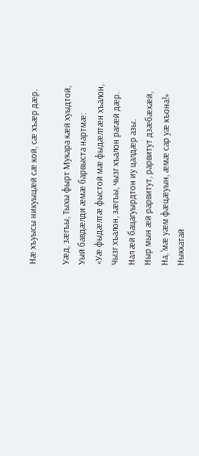Нæ хъуысы никуыцæй сæ кой, сæ хъæр дæр.

Уæд, зæгъы, Тыхы фырт Мукара кæй хуыдтой,
Уый бавдæлди æмæ барвыста нартмæ:
«Уæ фыдæлтæ фыстой мæ фыдæлтæн хъалон,
Чызг хъалон, зæгъы, чызг хъалон рагæй дæр.
Нал æй бацагуырдтон иу цалдæр азы.
Ныр мын æй рарвитут, рарвитут дзæбæхæй,
На, 'мæ уæм фæцæуын, æмæ сар уæ къона!»
Ныккатай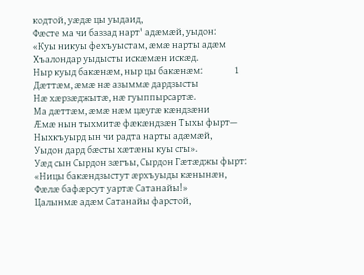кодтой, уæдæ цы уыдаид,
Фæсте ма чи баззад нарт' адæмæй, уыдон:
«Куы никуы фехъуыстам, æмæ нарты адæм
Хъалондар уыдысты искæмæн искæд.
Ныр куыд бакæнæм, ныр цы бакæнæм:                1
Дæттæм, æмæ нæ азыммæ дардзысты
Нæ хæрзæджытæ, нæ гуыппырсартæ.
Ма дæттæм, æмæ нæм цæугæ кæндзæни
Æмæ нын тыхмитæ фæкæндзæн Тыхы фырт—
Ныхкъуырд ын чи радта нарты адæмæй,
Уыдон дард бæсты хæтæны куы сгы».
Уæд сын Сырдон зæгъы, Сырдон Гæтæджы фырт:
«Ницы бакæндзыстут æрхъуыды кæнынæн,
Фæлæ бафæрсут уартæ Сатанайы!»
Цалынмæ адæм Сатанайы фарстой,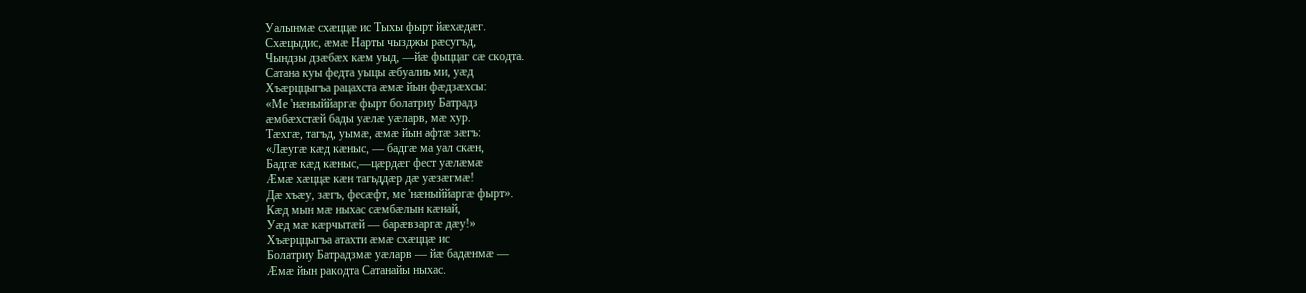Уалынмæ схæццæ ис Тыхы фырт йæхæдæг.
Схæцыдис, æмæ Нарты чызджы рæсугъд,
Чындзы дзæбæх кæм уыд, —йæ фыццаг сæ скодта.
Сатана куы федта уыцы æбуалиь ми, уæд
Хъæрццыгъа рацахста æмæ йын фæдзæхсы:
«Ме 'нæныййаргæ фырт болатриу Батрадз
æмбæхстæй бады уæлæ уæларв, мæ хур.
Тæхгæ, тагъд, уымæ, æмæ йын афтæ зæгъ:
«Лæугæ кæд кæныс, — бадгæ ма уал скæн,
Бадгæ кæд кæныс,—цæрдæг фест уæлæмæ
Æмæ хæццæ кæн тагьддæр дæ уæзæгмæ!
Дæ хъæу, зæгъ, фесæфт, ме 'нæныййаргæ фырт».
Кæд мын мæ ныхас сæмбæлын кæнай,
Уæд мæ кæрчытæй — барæвзаргæ дæу!»
Хъæрццыгъа атахти æмæ схæццæ ис
Болатриу Батрадзмæ уæларв — йæ бадæнмæ —
Æмæ йын ракодта Сатанайы ныхас.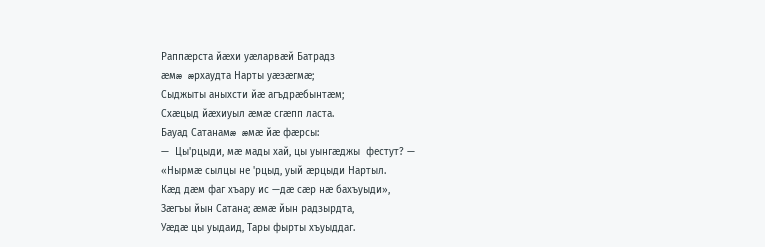Раппæрста йæхи уæларвæй Батрадз
æмæ æрхаудта Нарты уæзæгмæ;
Сыджыты аныхсти йæ агъдрæбынтæм;
Схæцыд йæхиуыл æмæ сгæпп ласта.
Бауад Сатанамæ æмæ йæ фæрсы:
—  Цы'рцыди, мæ мады хай, цы уынгæджы  фестут? —
«Нырмæ сылцы не 'рцыд, уый æрцыди Нартыл.
Кæд дæм фаг хъару ис —дæ сæр нæ бахъуыди»,
Зæгъы йын Сатана; æмæ йын радзырдта,
Уæдæ цы уыдаид, Тары фырты хъуыддаг.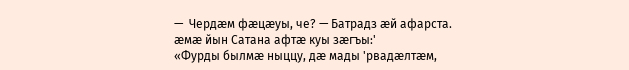—  Чердæм фæцæуы, че? — Батрадз æй афарста.
æмæ йын Сатана афтæ куы зæгъы:'
«Фурды былмæ ныццу, дæ мады 'рвадæлтæм,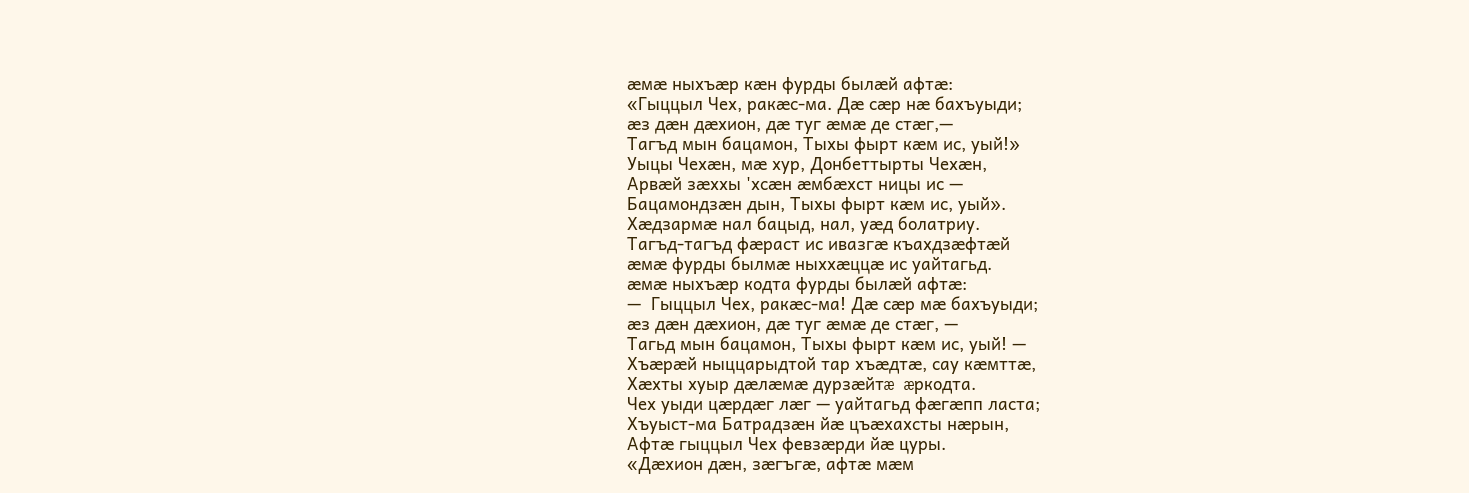æмæ ныхъæр кæн фурды былæй афтæ:
«Гыццыл Чех, ракæс-ма. Дæ сæр нæ бахъуыди;
æз дæн дæхион, дæ туг æмæ де стæг,—
Тагъд мын бацамон, Тыхы фырт кæм ис, уый!»
Уыцы Чехæн, мæ хур, Донбеттырты Чехæн,
Арвæй зæххы 'хсæн æмбæхст ницы ис —
Бацамондзæн дын, Тыхы фырт кæм ис, уый».
Хæдзармæ нал бацыд, нал, уæд болатриу.
Тагъд-тагъд фæраст ис ивазгæ къахдзæфтæй
æмæ фурды былмæ ныххæццæ ис уайтагьд.
æмæ ныхъæр кодта фурды былæй афтæ:
—  Гыццыл Чех, ракæс-ма! Дæ сæр мæ бахъуыди;
æз дæн дæхион, дæ туг æмæ де стæг, —
Тагьд мын бацамон, Тыхы фырт кæм ис, уый! —
Хъæрæй ныццарыдтой тар хъæдтæ, сау кæмттæ,
Хæхты хуыр дæлæмæ дурзæйтæ æркодта.
Чех уыди цæрдæг лæг — уайтагьд фæгæпп ласта;
Хъуыст-ма Батрадзæн йæ цъæхахсты нæрын,
Афтæ гыццыл Чех февзæрди йæ цуры.
«Дæхион дæн, зæгъгæ, афтæ мæм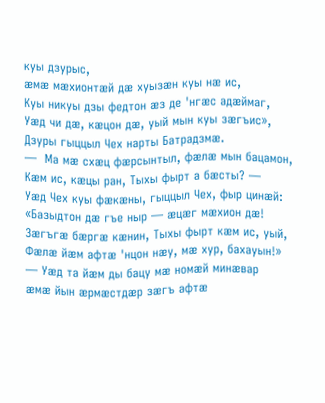куы дзурыс,
æмæ мæхионтæй дæ хуызæн куы нæ ис,
Куы никуы дзы федтон æз де 'нгæс адæймаг,
Уæд чи дæ, кæцон дæ, уый мын куы зæгъис»,
Дзуры гыццыл Чех нарты Батрадзмæ.
—  Ма мæ схæц фæрсынтыл, фæлæ мын бацамон,
Кæм ис, кæцы ран, Тыхы фырт а бæсты? —
Уæд Чех куы фæкæны, гыццыл Чех, фыр цинæй:
«Базыдтон дæ гъе ныр — æцæг мæхион дæ!
Зæгъгæ бæргæ кæнин, Тыхы фырт кæм ис, уый,
Фæлæ йæм афтæ 'нцон нæу, мæ хур, бахауын!»
— Уæд та йæм ды бацу мæ номæй минæвар
æмæ йын æрмæстдæр зæгъ афтæ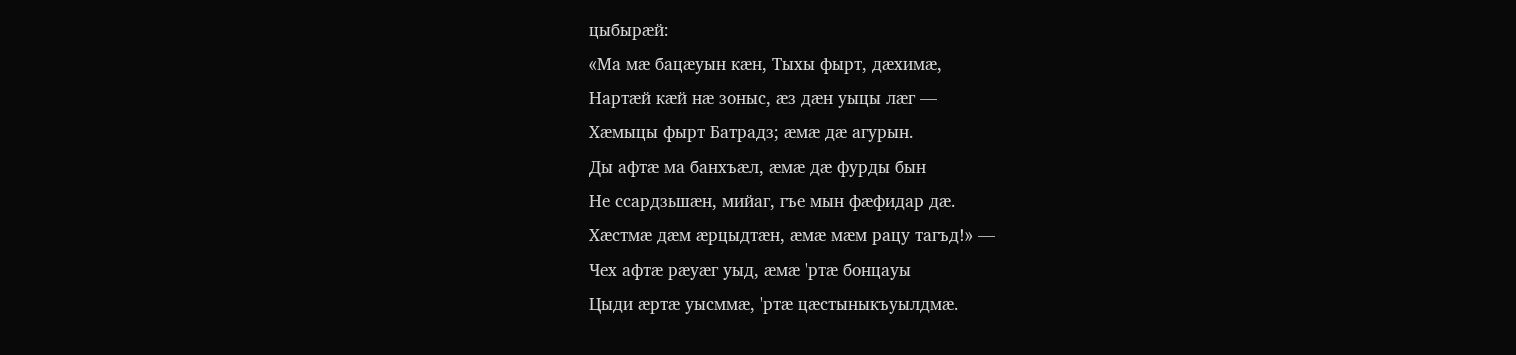цыбырæй:
«Ма мæ бацæуын кæн, Тыхы фырт, дæхимæ,
Нартæй кæй нæ зоныс, æз дæн уыцы лæг —
Хæмыцы фырт Батрадз; æмæ дæ агурын.
Ды афтæ ма банхъæл, æмæ дæ фурды бын
Не ссардзьшæн, мийаг, гъе мын фæфидар дæ.
Хæстмæ дæм æрцыдтæн, æмæ мæм рацу тагъд!» —
Чех афтæ рæуæг уыд, æмæ 'ртæ бонцауы
Цыди æртæ уысммæ, 'ртæ цæстыныкъуылдмæ.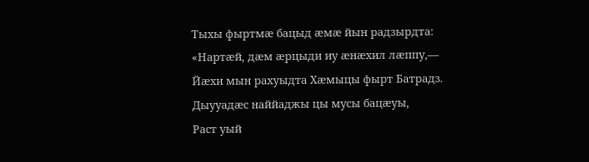Тыхы фыртмæ бацыд æмæ йын радзырдта:
«Нартæй, дæм æрцыди иу æнæхил лæппу,—
Йæхи мын рахуыдта Хæмыцы фырт Батрадз.
Дыууадæс наййаджы цы мусы бацæуы,
Раст уый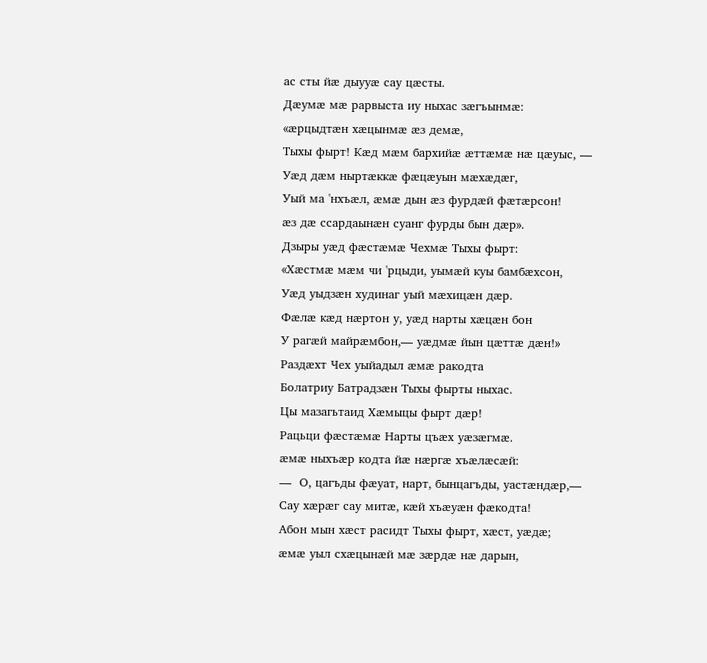ас сты йæ дыууæ сау цæсты.
Дæумæ мæ рарвыста иу ныхас зæгъынмæ:
«æрцыдтæн хæцынмæ æз демæ,
Тыхы фырт! Кæд мæм бархийæ æттæмæ нæ цæуыс, —
Уæд дæм ныртæккæ фæцæуын мæхæдæг,
Уый ма 'нхъæл, æмæ дын æз фурдæй фæтæрсон!
æз дæ ссардаынæн суанг фурды бын дæр».
Дзыры уæд фæстæмæ Чехмæ Тыхы фырт:
«Хæстмæ мæм чи 'рцыди, уымæй куы бамбæхсон,
Уæд уыдзæн худинаг уый мæхицæн дæр.
Фæлæ кæд нæртон у, уæд нарты хæцæн бон
У рагæй майрæмбон,— уæдмæ йын цæттæ дæн!»
Раздæхт Чех уыйадыл æмæ ракодта
Болатриу Батрадзæн Тыхы фырты ныхас.
Цы мазагьтаид Хæмыцы фырт дæр!
Рацьци фæстæмæ Нарты цъæх уæзæгмæ.
æмæ ныхъæр кодта йæ нæргæ хъæлæсæй:
—  О, цагъды фæуат, нарт, бынцагъды, уастæндæр,—
Сау хæрæг сау митæ, кæй хъæуæн фæкодта!
Абон мын хæст расидт Тыхы фырт, хæст, уæдæ;
æмæ уыл схæцынæй мæ зæрдæ нæ дарын,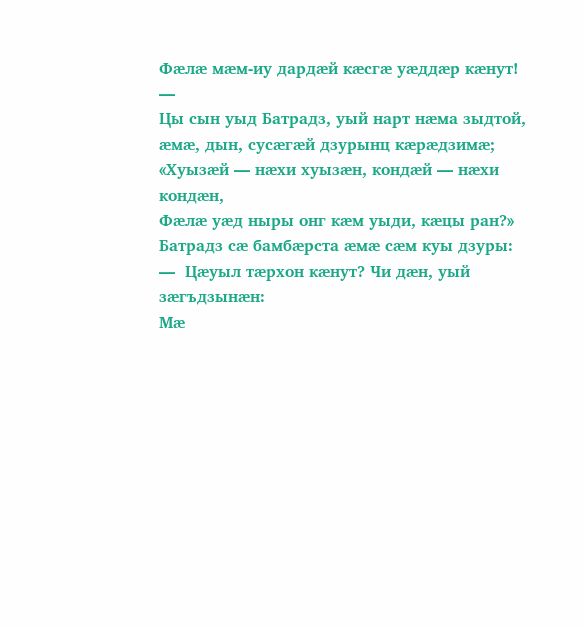Фæлæ мæм-иу дардæй кæсгæ уæддæр кæнут! —
Цы сын уыд Батрадз, уый нарт нæма зыдтой,
æмæ, дын, сусæгæй дзурынц кæрæдзимæ;
«Хуызæй — нæхи хуызæн, кондæй — нæхи кондæн,
Фæлæ уæд ныры онг кæм уыди, кæцы ран?»
Батрадз сæ бамбæрста æмæ сæм куы дзуры:
—  Цæуыл тæрхон кæнут? Чи дæн, уый зæгъдзынæн:
Мæ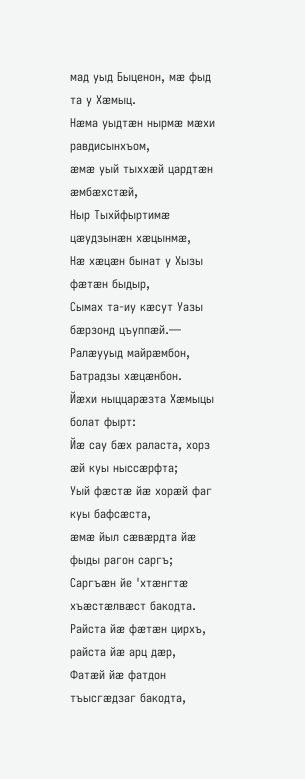мад уыд Быценон, мæ фыд та у Хæмыц.
Нæма уыдтæн нырмæ мæхи равдисынхъом,
æмæ уый тыххæй цардтæн æмбæхстæй,
Ныр Тыхйфыртимæ цæудзынæн хæцынмæ,
Нæ хæцæн бынат у Хызы фæтæн быдыр,
Сымах та-иу кæсут Уазы бæрзонд цъуппæй.—
Ралæууыд майрæмбон, Батрадзы хæцæнбон.
Йæхи ныццарæзта Хæмыцы болат фырт:
Йæ сау бæх раласта, хорз æй куы ныссæрфта;
Уый фæстæ йæ хорæй фаг куы бафсæста,
æмæ йыл сæвæрдта йæ фыды рагон саргъ;
Саргъæн йе 'хтæнгтæ хъæстæлвæст бакодта.
Райста йæ фæтæн цирхъ, райста йæ арц дæр,
Фатæй йæ фатдон тъысгæдзаг бакодта,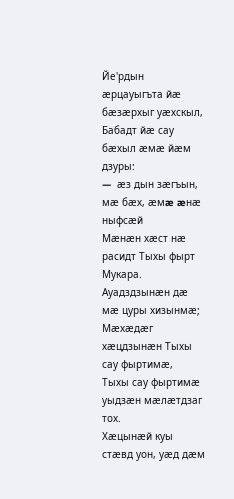Йе'рдын æрцауыгъта йæ бæзæрхыг уæхскыл,
Бабадт йæ сау бæхыл æмæ йæм дзуры:
—  æз дын зæгъын, мæ бæх, æмæ æнæ ныфсæй
Мæнæн хæст нæ расидт Тыхы фырт Мукара.
Ауадздзынæн дæ мæ цуры хизынмæ;
Мæхæдæг хæцдзынæн Тыхы сау фыртимæ,
Тыхы сау фыртимæ уыдзæн мæлæтдзаг тох.
Хæцынæй куы стæвд уон, уæд дæм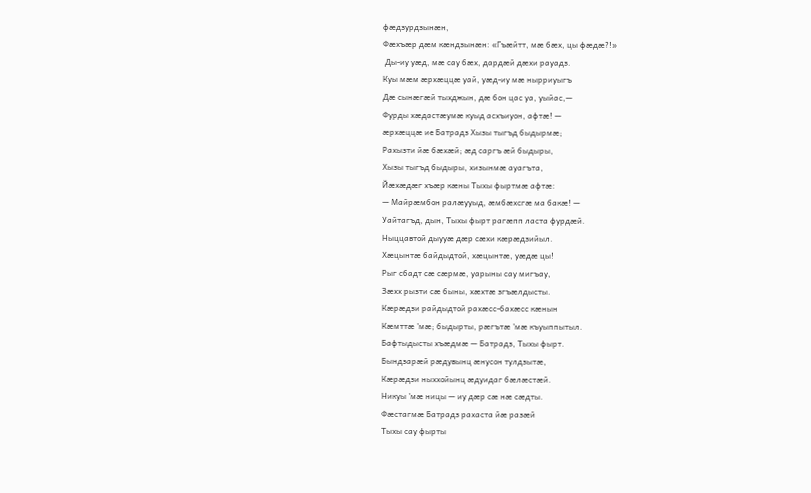фæдзурдзынæн,
Фæхъæр дæм кæндзынæн: «Гъæйтт, мæ бæх, цы фæдæ?!»
 Ды-иу уæд, мæ сау бæх, дардæй дæхи рауадз.
Куы мæм æрхæццæ уай, уæд-иу мæ нырриуыгъ
Дæ сынæгæй тыхджын, дæ бон цас уа, уыйас,—
Фурды хæдастæумæ куыд асхъиуон, афтæ! —
æрхæццæ ие Батрадз Хызы тыгъд быдырмæ;
Рахызти йæ бæхæй; æд саргъ æй быдыры,
Хызы тыгъд быдыры, хизынмæ ауагъта,
Йæхæдæг хъæр кæны Тыхы фыртмæ афтæ:
— Майрæмбон ралæууыд, æмбæхсгæ ма бакæ! —
Уайтагъд, дын, Тыхы фырт рагæпп ласта фурдæй.
Ныццавтой дыууæ дæр сæхи кæрæдзийыл.
Хæцынтæ байдыдтой, хæцынтæ, уæдæ цы!
Рыг сбадт сæ сæрмæ, уарыны сау мигъау,
Зæхх рызти сæ быны, хæхтæ згъæлдысты.
Кæрæдзи райдыдтой рахæсс-бахæсс кæнын
Кæмттæ 'мæ; быдырты, рæгътæ 'мæ къуыппытыл.
Бафтыдысты хъæдмæ — Батрадз, Тыхы фырт.
Бындзарæй рæдувынц æнусон тулдзытæ,
Кæрæдзи ныххойынц æдуидаг бæлæстæй.
Никуы 'мæ ницы — иу дæр сæ нæ сæдты.
Фæстагмæ Батрадз рахаста йæ разæй
Тыхы сау фырты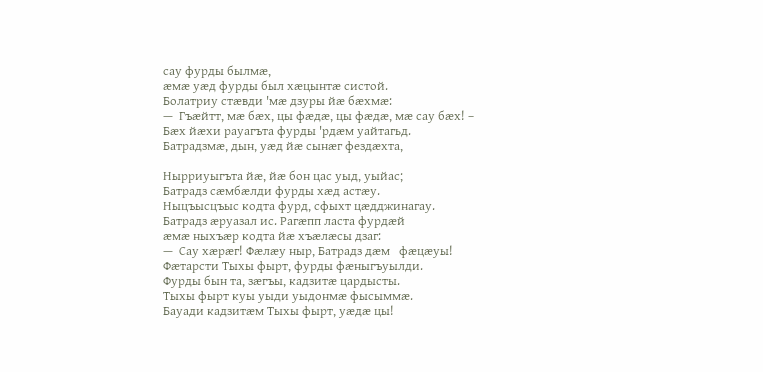сау фурды былмæ,
æмæ уæд фурды был хæцынтæ систой.
Болатриу стæвди 'мæ дзуры йæ бæхмæ:
—  Гъæйтт, мæ бæх, цы фæдæ, цы фæдæ, мæ сау бæх! –
Бæх йæхи рауагъта фурды 'рдæм уайтагьд.
Батрадзмæ, дын, уæд йæ сынæг фездæхта,

Нырриуыгъта йæ, йæ бон цас уыд, уыйас;
Батрадз сæмбæлди фурды хæд астæу.
Ныцъысцъыс кодта фурд, сфыхт цæдджинагау.
Батрадз æруазал ис. Рагæпп ласта фурдæй
æмæ ныхъæр кодта йæ хъæлæсы дзаг:
—  Сау хæрæг! Фæлæу ныр, Батрадз дæм   фæцæуы!
Фæтарсти Тыхы фырт, фурды фæныгъуылди.
Фурды бын та, зæгъы, кадзитæ цардысты.
Тыхы фырт куы уыди уыдонмæ фысыммæ.
Бауади кадзитæм Тыхы фырт, уæдæ цы!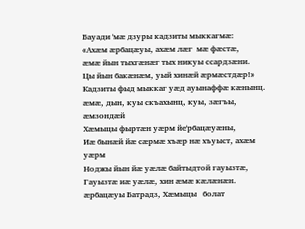Бауади 'мæ дзуры кадзиты мыккагмæ:
«Ахæм æрбацæуы, ахæм лæг  мæ фæстæ,
æмæ йын тыхгæнæг тых никуы ссардзæни.
Цы йын бакæнæм, уый хинæй æрмæстдæр!»
Кадзиты фыд мыккаг уæд ауынаффæ кæнынц.
æмæ, дын, куы скъахынц, куы, зæгъы, æмзондæй
Хæмыцы фыртæн уæрм йе'рбацæуæны,
Иæ бынæй йæ сæрмæ хъæр нæ хъуыст, ахæм уæрм
Ноджы йын йæ уæлæ байтыдтой гауызтæ,
Гауызтæ иæ уæлæ, хин æмæ кæлæнæн.
æрбацæуы Батрадз, Хæмыцы   болат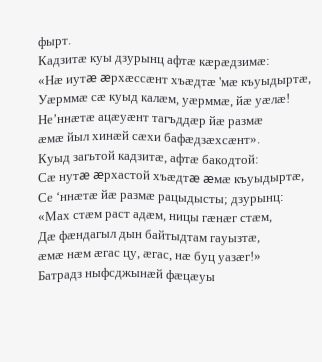фырт.
Кадзитæ куы дзурынц афтæ кæрæдзимæ:
«Нæ иутæ æрхæссæнт хъæдтæ 'мæ къуыдыртæ,
Уæрммæ сæ куыд калæм, уæрммæ, йæ уæлæ!
Не’ннæтæ ацæуæнт тагъддæр йæ размæ
æмæ йыл хинæй сæхи бафæдзæхсæнт».
Куыд загьтой кадзитæ, афтæ бакодтой:
Сæ нутæ æрхастой хъæдтæ æмæ къуыдыртæ,
Се ‘ннæтæ йæ размæ рацыдысты; дзурынц:
«Мах стæм раст адæм, ницы гæнæг стæм,
Дæ фæндагыл дын байтыдтам гауызтæ,
æмæ нæм æгас цу, æгас, нæ буц уазæг!»
Батрадз ныфсджынæй фæцæуы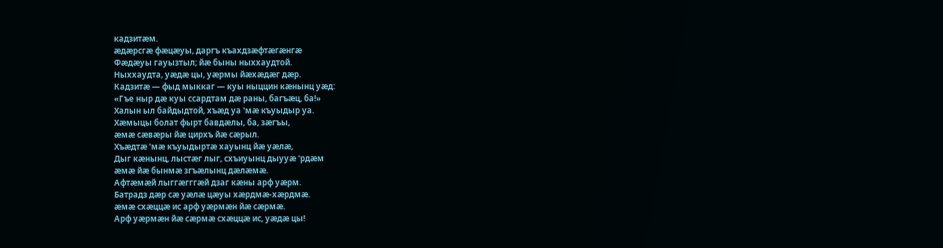кадзитæм.
æдæрсгæ фæцæуы, даргъ къахдзæфтæгæнгæ
Фæдæуы гауызтыл; йæ быны ныххаудтой.
Ныххаудта, уæдæ цы, уæрмы йæхæдæг дæр.
Кадзитæ — фыд мыккаг — куы ныццин кæнынц уæд:
«Гъе ныр дæ куы ссардтам дæ раны, багъæц, ба!»
Халын ыл байдыдтой, хъæд уа 'мæ къуыдыр уа.
Хæмыцы болат фырт бавдæлы, ба, зæгъы,
æмæ сæвæры йæ цирхъ йæ сæрыл.
Хъæдтæ 'мæ къуыдыртæ хауынц йæ уæлæ,
Дыг кæнынц, лыстæг лыг, схъиуынц дыууæ 'рдæм
æмæ йæ бынмæ згъæлынц дæлæмæ.
Афтæмæй лыггæгггæй дзаг кæны арф уæрм.
Батрадз дæр сæ уæлæ цæуы хæрдмæ-хæрдмæ.
æмæ схæццæ ис арф уæрмæн йæ сæрмæ.
Арф уæрмæн йæ сæрмæ схæццæ ис, уæдæ цы!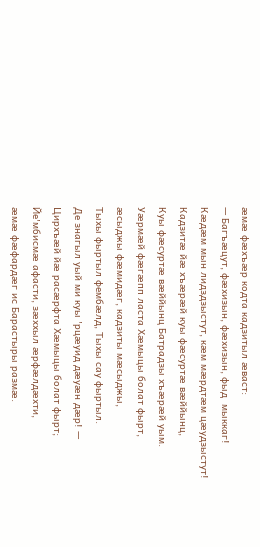æмæ фæхъæр кодта кадзитыл æваст:
— Багъæцут, фæхизын, фæхизын, фыд  мыккаг!
Кæдæм мын лидздзыстут, кæм мæрдтæм цæудзыстут!
Кадзитæ йæ хъæрæй куы фæсуртæ вæййынц,
Куы фæсуртæ вæййынц Батрадзы хъæрæй уым.
Уæрмæй фæгæпп ласта Хæмыцы болат фырт,
æсыджы фæмидæг, кадзиты мæсыджы,
Тыхы фыртыл фембæлд, Тыхы сау фыртыл.
Де знагыл уый ми куы 'рцæуид дæуæн дæр! —
Цирхъæй йæ расæрфта Хæмыцы болат фырт;
Йе'мбисмæ афасти, зæххыл æрфæлдæхти,
æмæ фæфардæг ис Барастыры размæ.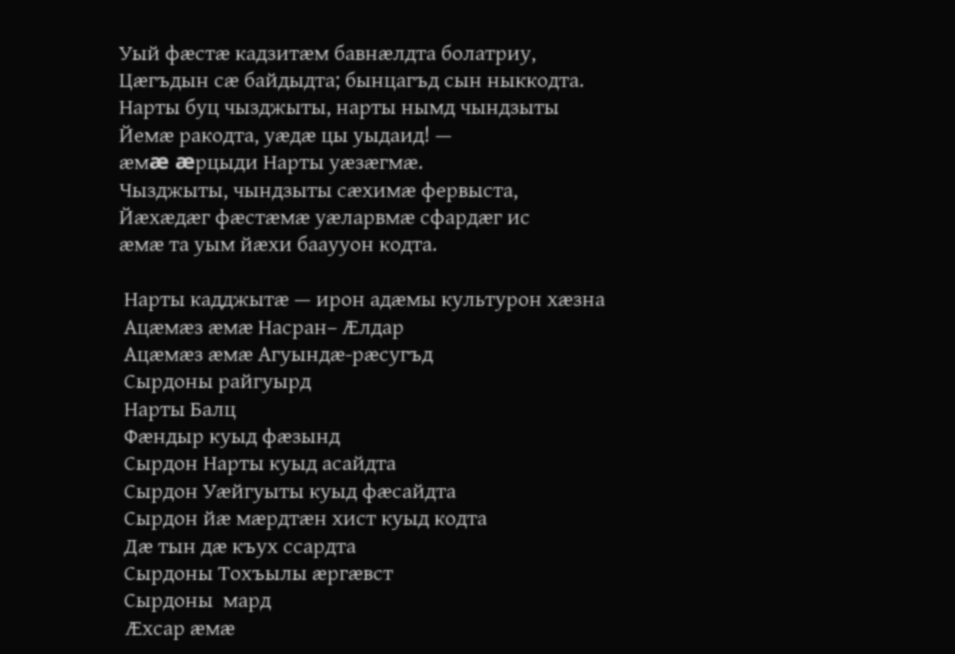Уый фæстæ кадзитæм бавнæлдта болатриу,
Цæгъдын сæ байдыдта; бынцагъд сын ныккодта.
Нарты буц чызджыты, нарты нымд чындзыты
Йемæ ракодта, уæдæ цы уыдаид! —
æмæ æрцыди Нарты уæзæгмæ.
Чызджыты, чындзыты сæхимæ фервыста,
Йæхæдæг фæстæмæ уæларвмæ сфардæг ис
æмæ та уым йæхи бааууон кодта.

 Нарты кадджытæ — ирон адæмы культурон хæзна
 Ацæмæз æмæ Насран– Æлдар
 Ацæмæз æмæ Агуындæ-рæсугъд
 Сырдоны райгуырд
 Нарты Балц
 Фæндыр куыд фæзынд
 Сырдон Нарты куыд асайдта
 Сырдон Уæйгуыты куыд фæсайдта
 Сырдон йæ мæрдтæн хист куыд кодта
 Дæ тын дæ къух ссардта
 Сырдоны Тохъылы æргæвст
 Сырдоны  мард
 Æхсар æмæ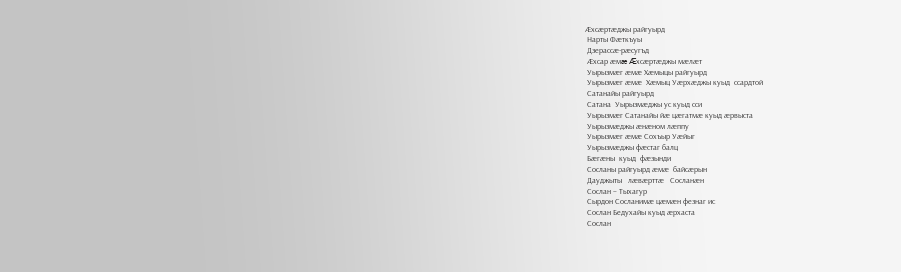Æхсæртæджы райгуырд
 Нарты Фæткъуы
 Дзерассæ-рæсугъд
 Æхсар æмæ Æхсæртæджы мæлæт
 Уырызмæг æмæ Хæмыцы райгуырд
 Уырызмæг æмæ  Хæмыц Уæрхæджы куыд  ссардтой
 Сатанайы райгуырд
 Сатана  Уырызмæджы ус куыд сси
 Уырызмæг Сатанайы йæ цæгатмæ куыд æрвыста
 Уырызмæджы æнæном лæппу
 Уырызмæг æмæ Сохъыр Уæйыг
 Уырызмæджы фæстаг балц
 Бæгæны  куыд  фæзынди
 Сосланы райгуырд æмæ  байсæрын
 Дауджыты   лæвæрттæ   Сосланæн
 Сослан – Тыхагур
 Сырдон Сосланимæ цæмæн фезнаг ис
 Сослан Бедухайы куыд æрхаста
 Сослан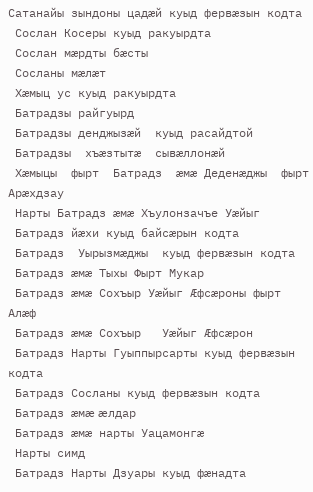Сатанайы зындоны цадæй куыд фервæзын кодта
 Сослан Косеры куыд ракуырдта
 Сослан мæрдты бæсты
 Сосланы мæлæт
 Хæмыц ус куыд ракуырдта
 Батрадзы райгуырд
 Батрадзы денджызæй  куыд расайдтой
 Батрадзы  хъæзтытæ  сывæллонæй
 Хæмыцы  фырт  Батрадз  æмæ Деденæджы  фырт  Арæхдзау
 Нарты Батрадз æмæ Хъулонзачъе Уæйыг
 Батрадз йæхи куыд байсæрын кодта
 Батрадз  Уырызмæджы  куыд фервæзын кодта
 Батрадз æмæ Тыхы Фырт Мукар
 Батрадз æмæ Сохъыр Уæйыг Æфсæроны фырт Алæф
 Батрадз æмæ Сохъыр   Уæйыг Æфсæрон
 Батрадз Нарты Гуыппырсарты куыд фервæзын кодта
 Батрадз Сосланы куыд фервæзын кодта
 Батрадз æмæ æлдар
 Батрадз æмæ нарты Уацамонгæ
 Нарты симд
 Батрадз Нарты Дзуары куыд фæнадта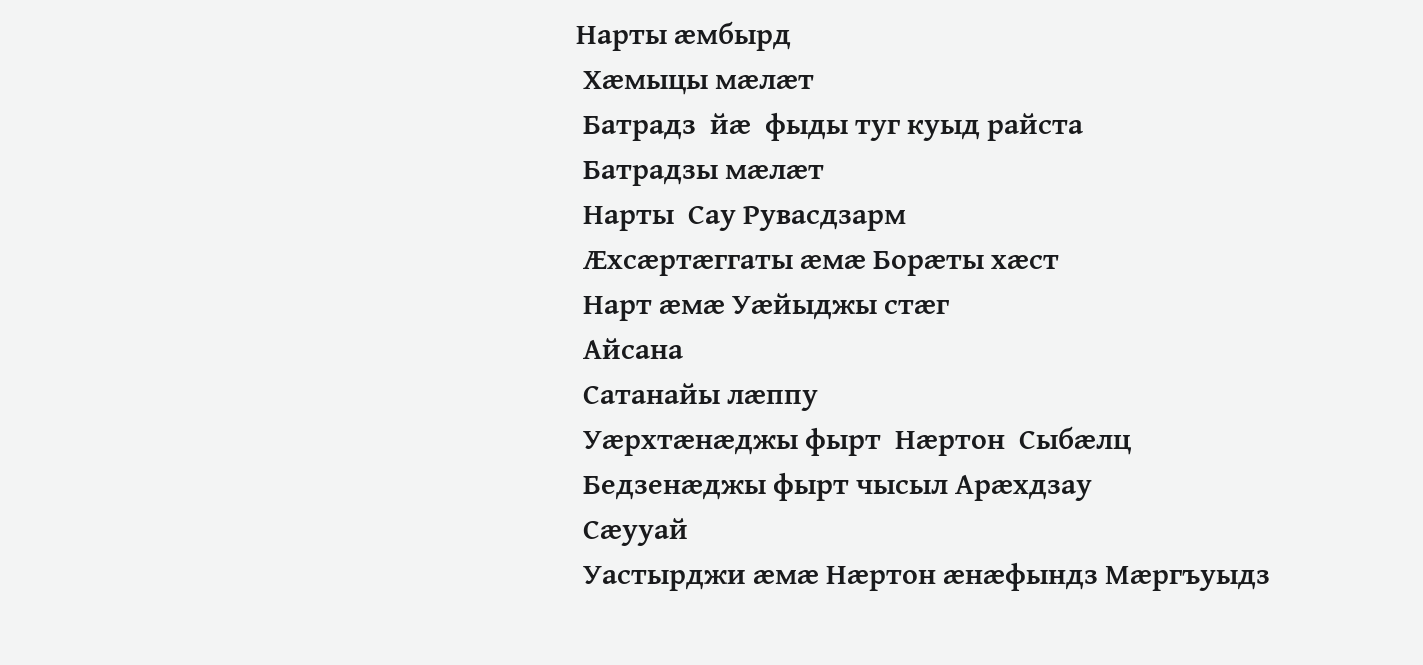Нарты æмбырд
 Хæмыцы мæлæт
 Батрадз  йæ  фыды туг куыд райста
 Батрадзы мæлæт
 Нарты  Сау Рувасдзарм
 Æхсæртæггаты æмæ Борæты хæст
 Нарт æмæ Уæйыджы стæг
 Айсана
 Сатанайы лæппу
 Уæрхтæнæджы фырт  Нæртон  Сыбæлц
 Бедзенæджы фырт чысыл Арæхдзау
 Сæууай
 Уастырджи æмæ Нæртон æнæфындз Мæргъуыдз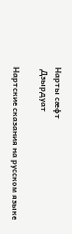Нарты сæфт
 Дзырдуат

Нартские сказания на русском языке